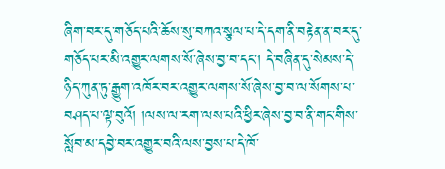ཞིག་བར་དུ་གཅོད་པའི་ཆོས་སུ་བཀའ་སྩལ་པ་དེ་དག་ནི་བརྟེན་ན་བར་དུ་གཅོད་པར་མི་འགྱུར་ལགས་སོ་ཞེས་བྱ་བ་དང་། དེ་བཞིན་དུ་སེམས་དེ་ཉིད་ཀུན་ཏུ་རྒྱུག་འཁོར་བར་འགྱུར་ལགས་སོ་ཞེས་བྱ་བ་ལ་སོགས་པ་བཤད་པ་ལྟ་བུའོ། །ལས་ལ་རག་ལས་པའི་ཕྱིར་ཞེས་བྱ་བ་ནི་གང་གིས་སློབ་མ་དབྱེ་བར་འགྱུར་བའི་ལས་བྱས་པ་དེ་ཁོ་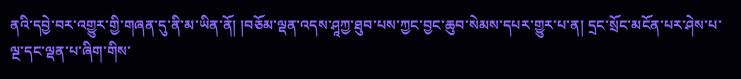ནའི་དབྱེ་བར་འགྱུར་གྱི་གཞན་དུ་ནི་མ་ཡིན་ནོ། །བཅོམ་ལྡན་འདས་ཤཱཀྱ་ཐུབ་པས་ཀྱང་བྱང་ཆུབ་སེམས་དཔར་གྱུར་པ་ན། དྲང་སྲོང་མངོན་པར་ཤེས་པ་ལྔ་དང་ལྡན་པ་ཞིག་གིས་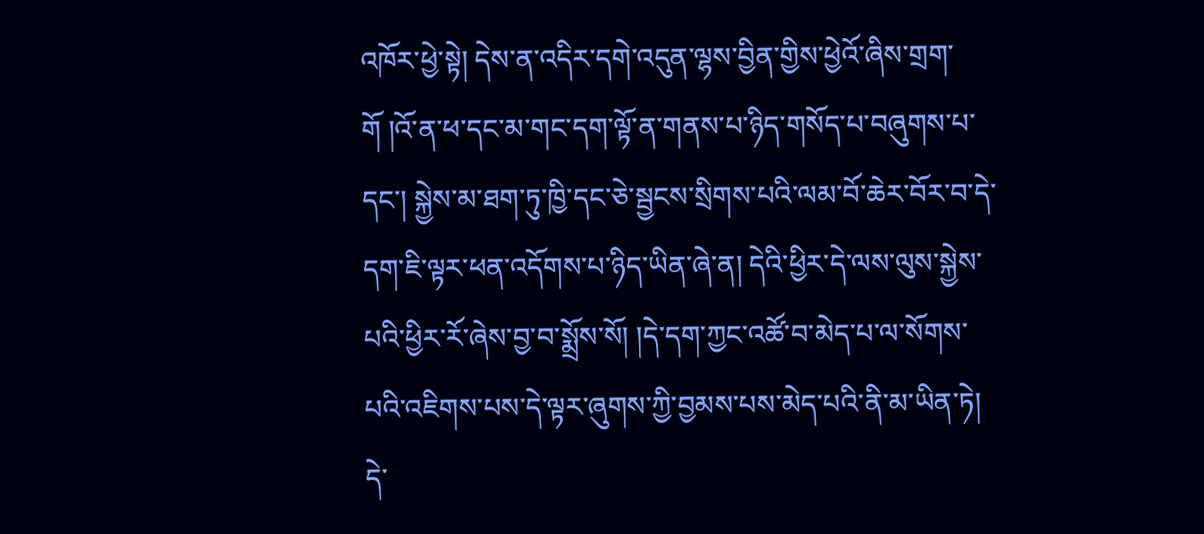འཁོར་ཕྱེ་སྟེ། དེས་ན་འདིར་དགེ་འདུན་ལྷས་བྱིན་གྱིས་ཕྱེའོ་ཞིས་གྲག་གོ །འོ་ན་ཕ་དང་མ་གང་དག་ལྟོ་ན་གནས་པ་ཉིད་གསོད་པ་བཞུགས་པ་དང་། སྐྱེས་མ་ཐག་ཏུ་ཁྱི་དང་ཅེ་སྦྱངས་སྲིགས་པའི་ལམ་བོ་ཆེར་བོར་བ་དེ་དག་ཇི་ལྟར་ཕན་འདོགས་པ་ཉིད་ཡིན་ཞེ་ན། དེའི་ཕྱིར་དེ་ལས་ལུས་སྐྱེས་པའི་ཕྱིར་རོ་ཞེས་བྱ་བ་སྨྲོས་སོ། །དེ་དག་ཀྱང་འཚོ་བ་མེད་པ་ལ་སོགས་པའི་འཇིགས་པས་དེ་ལྟར་ཞུགས་ཀྱི་བྱམས་པས་མེད་པའི་ནི་མ་ཡིན་ཏེ། དེ་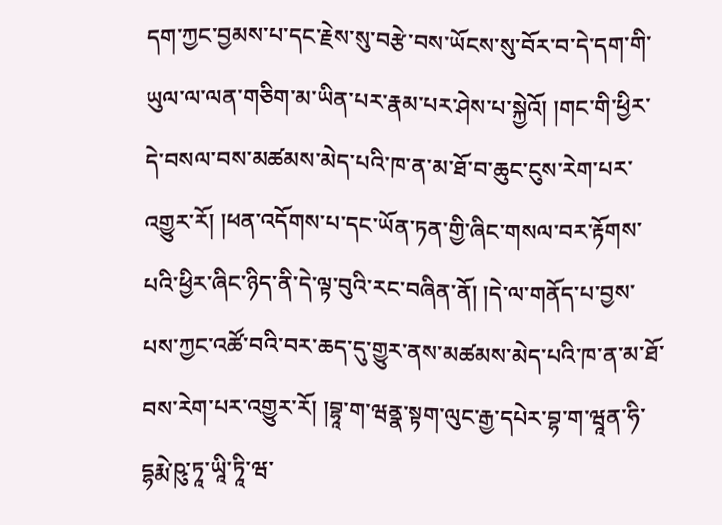དག་ཀྱང་བྱམས་པ་དང་རྗེས་སུ་བརྩེ་བས་ཡོངས་སུ་བོར་བ་དེ་དག་གི་ཡུལ་ལ་ལན་གཅིག་མ་ཡིན་པར་རྣམ་པར་ཤེས་པ་སྐྱེའོ། །གང་གི་ཕྱིར་དེ་བསལ་བས་མཚམས་མེད་པའི་ཁ་ན་མ་ཐོ་བ་ཆུང་ངུས་རེག་པར་འགྱུར་རོ། །ཕན་འདོགས་པ་དང་ཡོན་ཏན་གྱི་ཞིང་གསལ་བར་རྟོགས་པའི་ཕྱིར་ཞིང་ཉིད་ནི་དེ་ལྟ་བུའི་རང་བཞིན་ནོ། །དེ་ལ་གནོད་པ་བྱས་པས་ཀྱང་འཚོ་བའི་བར་ཆད་དུ་གྱུར་ནས་མཚམས་མེད་པའི་ཁ་ན་མ་ཐོ་བས་རེག་པར་འགྱུར་རོ། །བྷཱ་ག་ཝནྣ་སྟག་ལུང་རྒྱ་དཔེར་བྷ་ག་ཝཱན་ཧི་དྷརྨེ་ཥུ་ཏཱ་ཡཱི་ཏཱི་ཝ་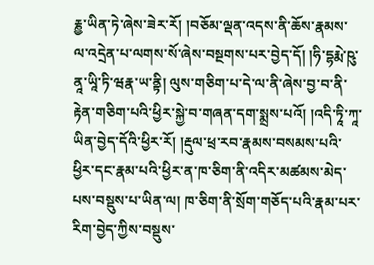རྞྱ་ཡིན་ཏེ་ཞེས་ཟེར་རོ། །བཅོམ་ལྡན་འདས་ནི་ཆོས་རྣམས་ལ་འདྲེན་པ་ལགས་སོ་ཞེས་བསྔགས་པར་བྱེད་དོ། །ཧི་དྷརྨེ་ཥུ་ནཱ་ཡཱི་ཏི་ཝརྣ་ཡ་ནྟི། ལུས་གཅིག་པ་དེ་ལ་ནི་ཞེས་བྱ་བ་ནི་རྟེན་གཅིག་པའི་ཕྱིར་སྐྱེ་བ་གཞན་དག་སྨྲས་པའོ། །འདི་ཏཱི་ཀཱ་ཡིན་བྱེད་དོའི་ཕྱིར་རོ། །རྡུལ་ཕྲ་རབ་རྣམས་བསམས་པའི་ཕྱིར་དང་རྣམ་པའི་ཕྱིར་ན་ཁ་ཅིག་ནི་འདིར་མཚམས་མེད་པས་བསྡུས་པ་ཡིན་ལ། ཁ་ཅིག་ནི་སྲོག་གཅོད་པའི་རྣམ་པར་རིག་བྱེད་ཀྱིས་བསྡུས་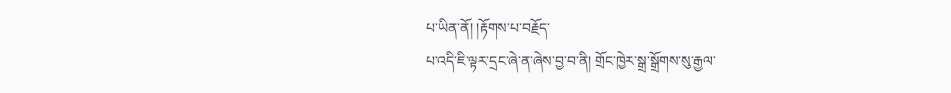པ་ཡིན་ནོ། །རྟོགས་པ་བརྗོད་
པ་འདི་ཇི་ལྟར་དྲང་ཞེ་ན་ཞེས་བྱ་བ་ནི། གྲོང་ཁྱེར་སྒྲ་སྒྲོགས་སུ་རྒྱལ་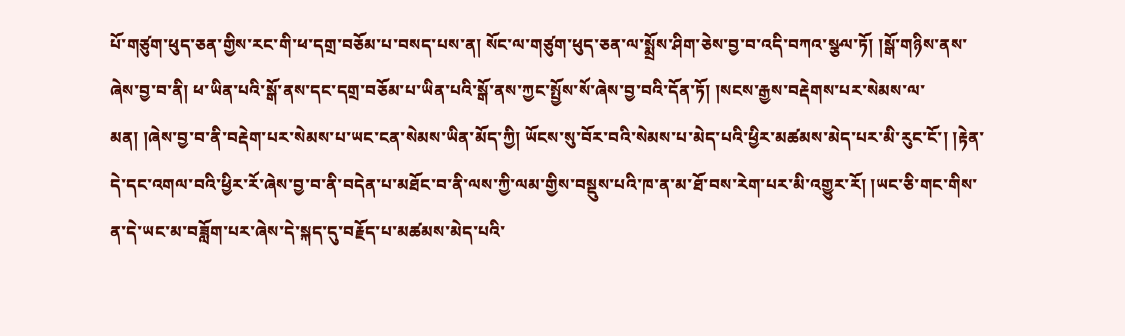པོ་གཙུག་ཕུད་ཅན་གྱིས་རང་གི་ཕ་དགྲ་བཅོམ་པ་བསད་པས་ན། སོང་ལ་གཙུག་ཕུད་ཅན་ལ་སྨྲོས་ཤིག་ཅེས་བྱ་བ་འདི་བཀའ་སྩལ་ཏོ། །སྒོ་གཉིས་ནས་ཞེས་བྱ་བ་ནི། ཕ་ཡིན་པའི་སྒོ་ནས་དང་དགྲ་བཅོམ་པ་ཡིན་པའི་སྒོ་ནས་ཀྱང་སྤྱོས་སོ་ཞེས་བྱ་བའི་དོན་ཏོ། །སངས་རྒྱས་བརྡེགས་པར་སེམས་ལ་མན། །ཞེས་བྱ་བ་ནི་བརྡེག་པར་སེམས་པ་ཡང་ངན་སེམས་ཡིན་མོད་ཀྱི། ཡོངས་སུ་བོར་བའི་སེམས་པ་མེད་པའི་ཕྱིར་མཚམས་མེད་པར་མི་རུང་ངོ་། །རྟེན་དེ་དང་འགལ་བའི་ཕྱིར་རོ་ཞེས་བྱ་བ་ནི་བདེན་པ་མཐོང་བ་ནི་ལས་ཀྱི་ལམ་གྱིས་བསྡུས་པའི་ཁ་ན་མ་ཐོ་བས་རེག་པར་མི་འགྱུར་རོ། །ཡང་ཅི་གང་གིས་ན་དེ་ཡང་མ་བཟློག་པར་ཞེས་དེ་སྐད་དུ་བརྗོད་པ་མཚམས་མེད་པའི་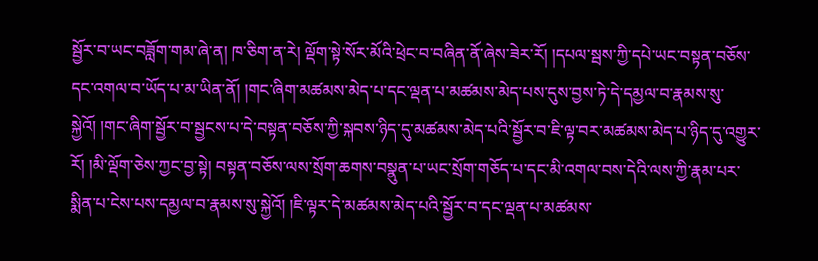སྦྱོར་བ་ཡང་བཟློག་གམ་ཞེ་ན། ཁ་ཅིག་ན་རེ། ལྡོག་སྟེ་སོར་མོའི་ཕྲེང་བ་བཞིན་ནོ་ཞེས་ཟེར་རོ། །དཔལ་སྦས་ཀྱི་དཔེ་ཡང་བསྟན་བཅོས་དང་འགལ་བ་ཡོད་པ་མ་ཡིན་ནོ། །གང་ཞིག་མཚམས་མེད་པ་དང་ལྡན་པ་མཚམས་མེད་པས་དུས་བྱས་ཏེ་དེ་དམྱལ་བ་རྣམས་སུ་སྐྱེའོ། །གང་ཞིག་སྦྱོར་བ་སྦྱངས་པ་དེ་བསྟན་བཅོས་ཀྱི་སྐབས་ཉིད་དུ་མཚམས་མེད་པའི་སྦྱོར་བ་ཇི་ལྟ་བར་མཚམས་མེད་པ་ཉིད་དུ་འགྱུར་རོ། །མི་ལྡོག་ཅེས་ཀྱང་བྱ་སྟེ། བསྟན་བཅོས་ལས་སྲོག་ཆགས་བསྣུན་པ་ཡང་སྲོག་གཅོད་པ་དང་མི་འགལ་བས་དེའི་ལས་ཀྱི་རྣམ་པར་སྨིན་པ་ངེས་པས་དམྱལ་བ་རྣམས་སུ་སྐྱེའོ། །ཇི་ལྟར་དེ་མཚམས་མེད་པའི་སྦྱོར་བ་དང་ལྡན་པ་མཚམས་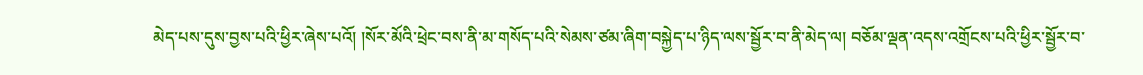མེད་པས་དུས་བྱས་པའི་ཕྱིར་ཞེས་པའོ། །སོར་མོའི་ཕྲེང་བས་ནི་མ་གསོད་པའི་སེམས་ཙམ་ཞིག་བསྐྱེད་པ་ཉིད་ལས་སྦྱོར་བ་ནི་མེད་ལ། བཅོམ་ལྡན་འདས་འགྲོངས་པའི་ཕྱིར་སྦྱོར་བ་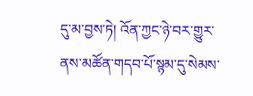དུ་མ་བྱས་ཏེ། འོན་ཀྱང་ཉེ་བར་གྱུར་ནས་མཚོན་གདབ་པོ་སྙམ་དུ་སེམས་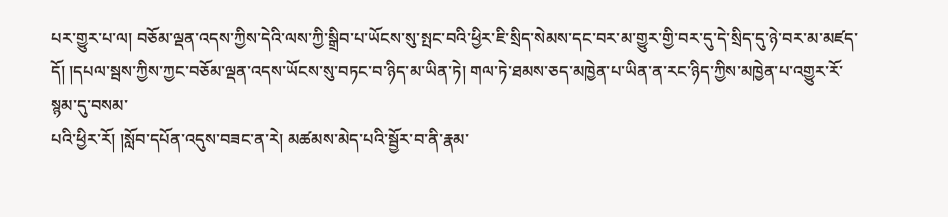པར་གྱུར་པ་ལ། བཅོམ་ལྡན་འདས་ཀྱིས་དེའི་ལས་ཀྱི་སྒྲིབ་པ་ཡོངས་སུ་སྤང་བའི་ཕྱིར་ཇི་སྲིད་སེམས་དང་བར་མ་གྱུར་གྱི་བར་དུ་དེ་སྲིད་དུ་ཉེ་བར་མ་མཛད་དོ། །དཔལ་སྦས་ཀྱིས་ཀྱང་བཅོམ་ལྡན་འདས་ཡོངས་སུ་བཏང་བ་ཉིད་མ་ཡིན་ཏེ། གལ་ཏེ་ཐམས་ཅད་མཁྱེན་པ་ཡིན་ན་རང་ཉིད་ཀྱིས་མཁྱེན་པ་འགྱུར་རོ་སྙམ་དུ་བསམ་
པའི་ཕྱིར་རོ། །སློབ་དཔོན་འདུས་བཟང་ན་རེ། མཚམས་མེད་པའི་སྦྱོར་བ་ནི་རྣམ་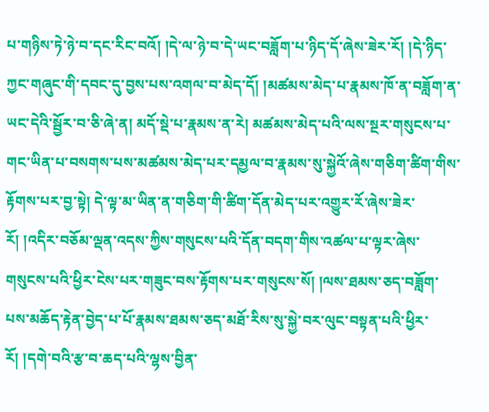པ་གཉིས་ཏེ་ཉེ་བ་དང་རིང་བའོ། །དེ་ལ་ཉེ་བ་དེ་ཡང་བཟློག་པ་ཉིད་དོ་ཞེས་ཟེར་རོ། །དེ་ཉིད་ཀྱང་གཞུང་གི་དབང་དུ་བྱས་པས་འགལ་བ་མེད་དོ། །མཚམས་མེད་པ་རྣམས་ཁོ་ན་བཟློག་ན་ཡང་དེའི་སྦྱོར་བ་ཅི་ཞེ་ན། མདོ་སྡེ་པ་རྣམས་ན་རེ། མཚམས་མེད་པའི་ལས་སྔར་གསུངས་པ་གང་ཡིན་པ་བསགས་པས་མཚམས་མེད་པར་དམྱལ་བ་རྣམས་སུ་སྐྱེའོ་ཞེས་གཅིག་ཚིག་གིས་རྟོགས་པར་བྱ་སྟེ། དེ་ལྟ་མ་ཡིན་ན་གཅིག་གི་ཚིག་དོན་མེད་པར་འགྱུར་རོ་ཞེས་ཟེར་རོ། །འདིར་བཅོམ་ལྡན་འདས་ཀྱིས་གསུངས་པའི་དོན་བདག་གིས་འཚལ་པ་ལྟར་ཞེས་གསུངས་པའི་ཕྱིར་ངེས་པར་གཟུང་བས་རྟོགས་པར་གསུངས་སོ། །ལས་ཐམས་ཅད་བཟློག་པས་མཆོད་རྟེན་བྱེད་པ་པོ་རྣམས་ཐམས་ཅད་མཐོ་རིས་སུ་སྐྱེ་བར་ལུང་བསྟན་པའི་ཕྱིར་རོ། །དགེ་བའི་རྩ་བ་ཆད་པའི་ལྷས་བྱིན་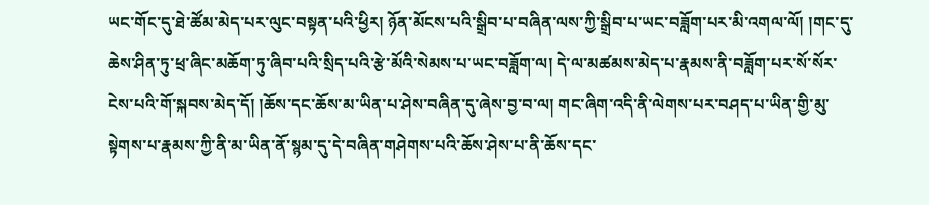ཡང་གོང་དུ་ཐེ་ཚོམ་མེད་པར་ལུང་བསྟན་པའི་ཕྱིར། ཉོན་མོངས་པའི་སྒྲིབ་པ་བཞིན་ལས་ཀྱི་སྒྲིབ་པ་ཡང་བཟློག་པར་མི་འགལ་ལོ། །གང་དུ་ཆེས་ཤིན་ཏུ་ཕྲ་ཞིང་མཆོག་ཏུ་ཞིབ་པའི་སྲིད་པའི་རྩེ་མོའི་སེམས་པ་ཡང་བཟློག་ལ། དེ་ལ་མཚམས་མེད་པ་རྣམས་ནི་བཟློག་པར་སོ་སོར་ངེས་པའི་གོ་སྐབས་མེད་དོ། །ཆོས་དང་ཆོས་མ་ཡིན་པ་ཤེས་བཞིན་དུ་ཞེས་བྱ་བ་ལ། གང་ཞིག་འདི་ནི་ལེགས་པར་བཤད་པ་ཡིན་གྱི་མུ་སྟེགས་པ་རྣམས་ཀྱི་ནི་མ་ཡིན་ནོ་སྙམ་དུ་དེ་བཞིན་གཤེགས་པའི་ཆོས་ཤེས་པ་ནི་ཆོས་དང་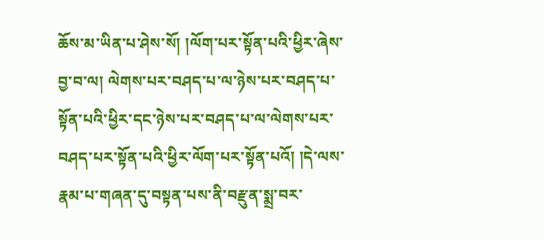ཆོས་མ་ཡིན་པ་ཤེས་སོ། །ལོག་པར་སྟོན་པའི་ཕྱིར་ཞེས་བྱ་བ་ལ། ལེགས་པར་བཤད་པ་ལ་ཉེས་པར་བཤད་པ་སྟོན་པའི་ཕྱིར་དང་ཉེས་པར་བཤད་པ་ལ་ལེགས་པར་བཤད་པར་སྟོན་པའི་ཕྱིར་ལོག་པར་སྟོན་པའོ། །དེ་ལས་རྣམ་པ་གཞན་དུ་བསྟན་པས་ནི་བརྫུན་སྨྲ་བར་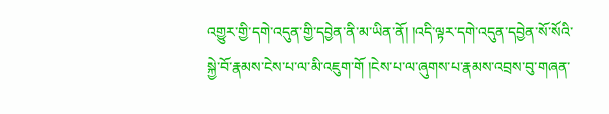འགྱུར་གྱི་དགེ་འདུན་གྱི་དབྱེན་ནི་མ་ཡིན་ནོ། །འདི་ལྟར་དགེ་འདུན་དབྱེན་སོ་སོའི་སྐྱེ་བོ་རྣམས་ངེས་པ་ལ་མི་འཇུག་གོ །ངེས་པ་ལ་ཞུགས་པ་རྣམས་འབྲས་བུ་གཞན་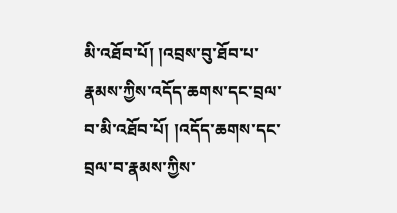མི་འཐོབ་པོ། །འབྲས་བུ་ཐོབ་པ་རྣམས་ཀྱིས་འདོད་ཆགས་དང་བྲལ་བ་མི་འཐོབ་པོ། །འདོད་ཆགས་དང་བྲལ་བ་རྣམས་ཀྱིས་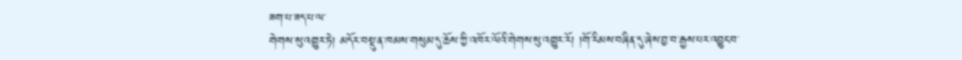ཟག་པ་ཟད་པ་ལ་
གེགས་སུ་འགྱུར་ཏེ། མདོར་བསྡུ་ན་ཁམས་གསུམ་དུ་ཆོས་ཀྱི་འཁོར་ལོའི་གེགས་སུ་འགྱུར་རོ། །གོ་རིམས་བཞིན་དུ་ཞེས་བྱ་བ་རྒྱས་པར་འབྱུང་བ་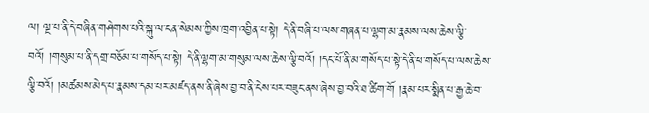ལ། ལྔ་པ་ནི་དེ་བཞིན་གཤེགས་པའི་སྐུ་ལ་ངན་སེམས་ཀྱིས་ཁྲག་འབྱིན་པ་སྟེ། དེ་ནི་བཞི་པ་ལས་གཞན་པ་ལྷག་མ་རྣམས་ལས་ཆེས་ལྕི་བའོ། །གསུམ་པ་ནི་དགྲ་བཅོམ་པ་གསོད་པ་སྟེ། དེ་ནི་ལྷག་མ་གསུམ་ལས་ཆེས་ལྕི་བའོ། །དང་པོ་ནི་མ་གསོད་པ་སྟེ་དེ་ནི་ཕ་གསོད་པ་ལས་ཆེས་ལྕི་བའོ། །མཚམས་མེད་པ་རྣམས་དམ་པར་མཛད་ནས་ནི་ཞེས་བྱ་བ་ནི་ངེས་པར་བཟུང་ནས་ཞེས་བྱ་བའི་ཐ་ཚིག་གོ །རྣམ་པར་སྨིན་པ་རྒྱ་ཆེ་བ་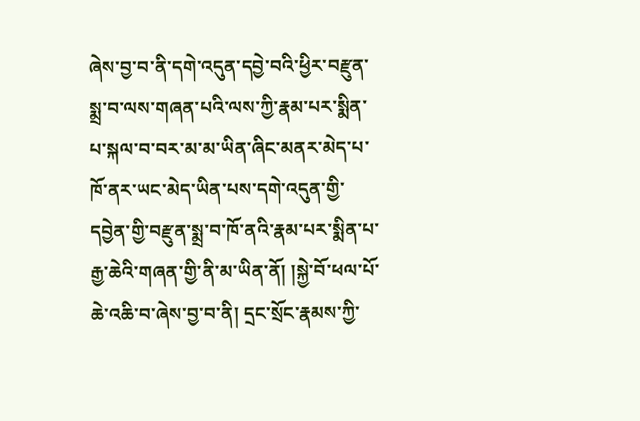ཞེས་བྱ་བ་ནི་དགེ་འདུན་དབྱེ་བའི་ཕྱིར་བརྫུན་སྨྲ་བ་ལས་གཞན་པའི་ལས་ཀྱི་རྣམ་པར་སྨིན་པ་སྐལ་བ་བར་མ་མ་ཡིན་ཞིང་མནར་མེད་པ་ཁོ་ནར་ཡང་མེད་ཡིན་པས་དགེ་འདུན་གྱི་དབྱེན་གྱི་བརྫུན་སྨྲ་བ་ཁོ་ནའི་རྣམ་པར་སྨིན་པ་རྒྱ་ཆེའི་གཞན་གྱི་ནི་མ་ཡིན་ནོ། །སྐྱེ་བོ་ཕལ་པོ་ཆེ་འཆི་བ་ཞེས་བྱ་བ་ནི། དྲང་སྲོང་རྣམས་ཀྱི་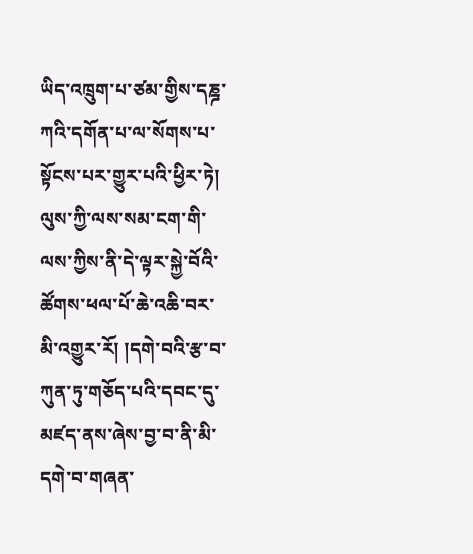ཡིད་འཁྲུག་པ་ཙམ་གྱིས་དཎྜ་ཀའི་དགོན་པ་ལ་སོགས་པ་སྟོངས་པར་གྱུར་པའི་ཕྱིར་ཏེ། ལུས་ཀྱི་ལས་སམ་ངག་གི་ལས་ཀྱིས་ནི་དེ་ལྟར་སྐྱེ་བོའི་ཚོགས་ཕལ་པོ་ཆེ་འཆི་བར་མི་འགྱུར་རོ། །དགེ་བའི་རྩ་བ་ཀུན་ཏུ་གཅོད་པའི་དབང་དུ་མཛད་ནས་ཞེས་བྱ་བ་ནི་མི་དགེ་བ་གཞན་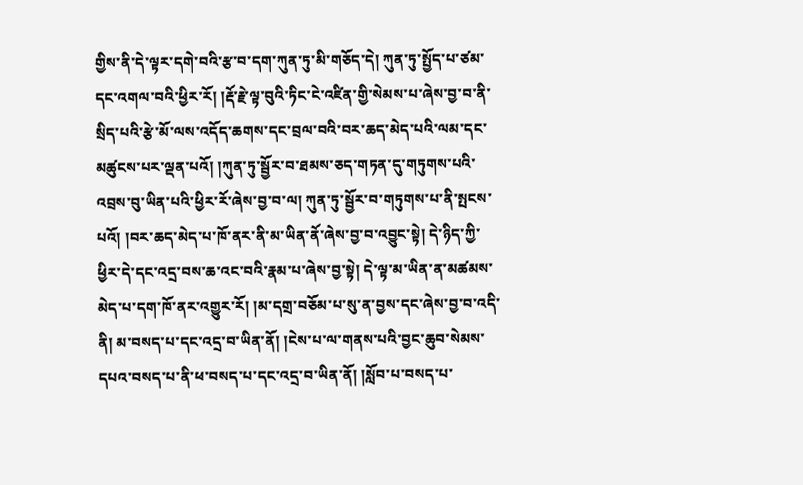གྱིས་ནི་དེ་ལྟར་དགེ་བའི་རྩ་བ་དག་ཀུན་ཏུ་མི་གཅོད་དེ། ཀུན་ཏུ་སྤྱོད་པ་ཙམ་དང་འགལ་བའི་ཕྱིར་རོ། །རྡོ་རྗེ་ལྟ་བུའི་ཏིང་ངེ་འཛིན་གྱི་སེམས་པ་ཞེས་བྱ་བ་ནི་སྲིད་པའི་རྩེ་མོ་ལས་འདོད་ཆགས་དང་བྲལ་བའི་བར་ཆད་མེད་པའི་ལམ་དང་མཚུངས་པར་ལྡན་པའོ། །ཀུན་ཏུ་སྦྱོར་བ་ཐམས་ཅད་གཏན་དུ་གཏུགས་པའི་འབྲས་བུ་ཡིན་པའི་ཕྱིར་རོ་ཞེས་བྱ་བ་ལ། ཀུན་ཏུ་སྦྱོར་བ་གཏུགས་པ་ནི་སྤངས་པའོ། །བར་ཆད་མེད་པ་ཁོ་ནར་ནི་མ་ཡིན་ནོ་ཞེས་བྱ་བ་འབྱུང་སྟེ། དེ་ཉིད་ཀྱི་ཕྱིར་དེ་དང་འདྲ་བས་ཆ་འང་བའི་རྣམ་པ་ཞེས་བྱ་སྟེ། དེ་ལྟ་མ་ཡིན་ན་མཚམས་མེད་པ་དག་ཁོ་ནར་འགྱུར་རོ། །མ་དགྲ་བཅོམ་པ་སུ་ན་བྱས་དང་ཞེས་བྱ་བ་འདི་ནི། མ་བསད་པ་དང་འདྲ་བ་ཡིན་ནོ། །ངེས་པ་ལ་གནས་པའི་བྱང་ཆུབ་སེམས་དཔའ་བསད་པ་ནི་ཕ་བསད་པ་དང་འདྲ་བ་ཡིན་ནོ། །སློབ་པ་བསད་པ་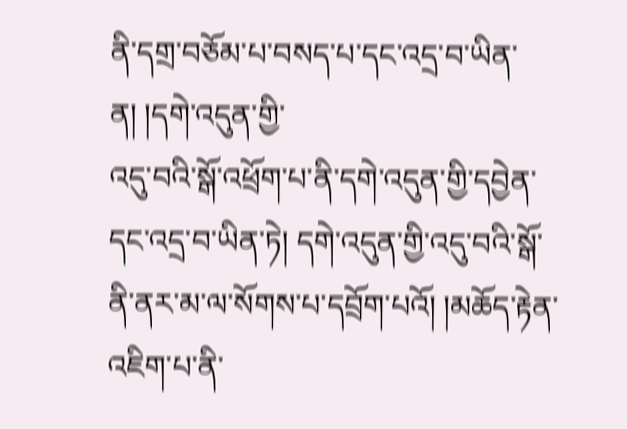ནི་དགྲ་བཅོམ་པ་བསད་པ་དང་འདྲ་བ་ཡིན་ན། །དགེ་འདུན་གྱི་
འདུ་བའི་སྒོ་འཕྲོག་པ་ནི་དགེ་འདུན་གྱི་དབྱེན་དང་འདྲ་བ་ཡིན་ཏེ། དགེ་འདུན་གྱི་འདུ་བའི་སྒོ་ནི་ནར་མ་ལ་སོགས་པ་དབྲོག་པའོ། །མཆོད་རྟེན་འཇིག་པ་ནི་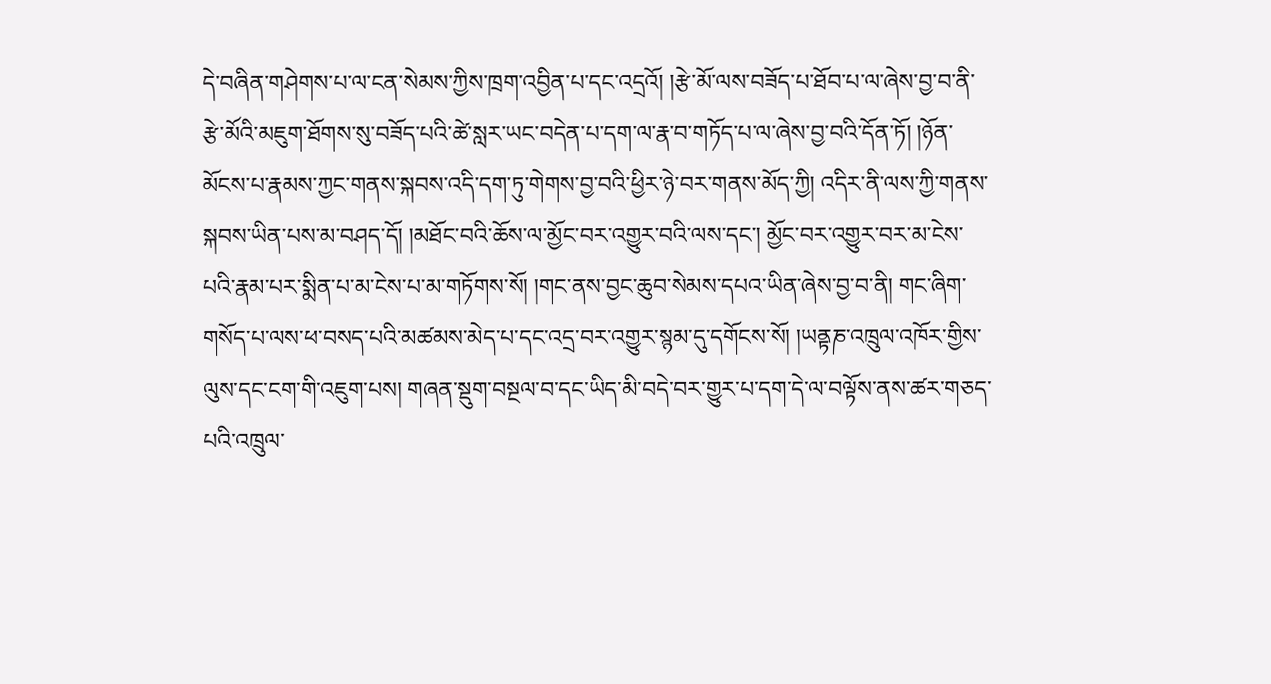དེ་བཞིན་གཤེགས་པ་ལ་ངན་སེམས་ཀྱིས་ཁྲག་འབྱིན་པ་དང་འདྲའོ། །རྩེ་མོ་ལས་བཟོད་པ་ཐོབ་པ་ལ་ཞེས་བྱ་བ་ནི་རྩེ་མོའི་མཇུག་ཐོགས་སུ་བཟོད་པའི་ཚེ་སླར་ཡང་བདེན་པ་དག་ལ་རྣ་བ་གཏོད་པ་ལ་ཞེས་བྱ་བའི་དོན་ཏོ། །ཉོན་མོངས་པ་རྣམས་ཀྱང་གནས་སྐབས་འདི་དག་ཏུ་གེགས་བྱ་བའི་ཕྱིར་ཉེ་བར་གནས་མོད་ཀྱི། འདིར་ནི་ལས་ཀྱི་གནས་སྐབས་ཡིན་པས་མ་བཤད་དོ། །མཐོང་བའི་ཆོས་ལ་མྱོང་བར་འགྱུར་བའི་ལས་དང་། མྱོང་བར་འགྱུར་བར་མ་ངེས་པའི་རྣམ་པར་སྨིན་པ་མ་ངེས་པ་མ་གཏོགས་སོ། །གང་ནས་བྱང་ཆུབ་སེམས་དཔའ་ཡིན་ཞེས་བྱ་བ་ནི། གང་ཞིག་གསོད་པ་ལས་ཕ་བསད་པའི་མཚམས་མེད་པ་དང་འདྲ་བར་འགྱུར་སྙམ་དུ་དགོངས་སོ། །ཡནྟཎ་འཁྲུལ་འཁོར་གྱིས་ལུས་དང་ངག་གི་འཇུག་པས། གཞན་སྡུག་བསྔལ་བ་དང་ཡིད་མི་བདེ་བར་གྱུར་པ་དག་དེ་ལ་བལྟོས་ནས་ཚར་གཅད་པའི་འཁྲུལ་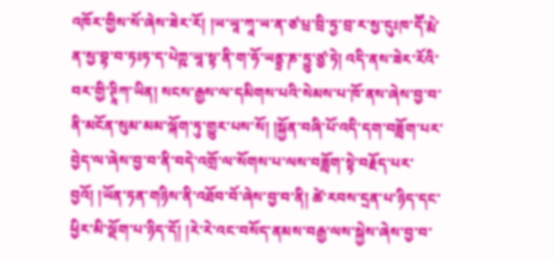འཁོར་གྱིས་སོ་ཞེས་ཟེར་རོ། །ཡ་ཡཱ་ཀཱ་ཡ་ན་ཙ་པྲ་བྲི་ཏྱ་བྲ་ར་སྱ་དུཿཁ་དཽ་རྨེ་ན་སྱ་བྷ་བ་ཏཿཏ་ད་པེཀྵ་ཡཱ་སྟ་ནི་ག་ཧོ་ཡནྟྲ་ཎ་ཏྱུ་ཙྱ་ཏེ། འདི་ནས་ཟེར་རོའི་བར་གྱི་ཊཱིཀ་ཡིན། སངས་རྒྱས་ལ་དམིགས་པའི་སེམས་པ་ཁོ་ནས་ཞེས་བྱ་བ་ནི་མངོན་སུམ་མམ་ལྐོག་ཏུ་གྱུར་པས་སོ། །སྐྱོན་བཞི་པོ་འདི་དག་བཟློག་པར་བྱེད་ལ་ཞེས་བྱ་བ་ནི་བདེ་འགྲོ་ལ་སོགས་པ་ལས་བཟློག་སྟེ་བརྗོད་པར་བྱའོ། །ཡོན་ཏན་གཉིས་ནི་འཐོབ་བོ་ཞེས་བྱ་བ་ནི། ཚེ་རབས་དྲན་པ་ཉིད་དང་ཕྱིར་མི་ལྡོག་པ་ཉིད་དོ། །རེ་རེ་འང་བསོད་ནམས་བརྒྱ་ལས་སྐྱེས་ཞེས་བྱ་བ་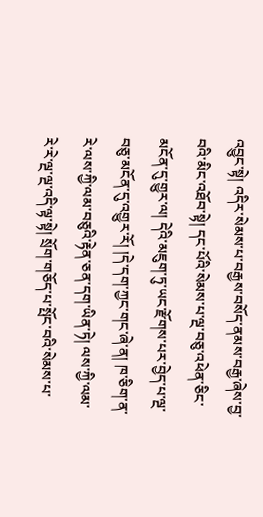འབྱུང་སྟེ། འདིར་སེམས་པ་བརྒྱས་བསོད་ནམས་བརྒྱ་ཞེས་བྱ་བའི་མིང་འཐོབ་སྟེ། དང་པོའི་སེམས་པ་ལྔ་བཅུ་འཕེན་ཅིང་མངོན་དུ་གྱུར་ལ། དེའི་མཇུག་ཏུ་ཡང་རྫོགས་པར་བྱེད་པ་ལྔ་བཅུ་མངོན་དུ་འགྱུར་རོ། །དེ་དག་ཀྱང་གང་ཞེ་ན། ཁ་ཅིག་ན་རེ་ལས་ཀྱི་ལམ་བཅུའི་རྟེན་ཅན་དག་ཡིན་ཏེ། ལས་ཀྱི་ལམ་རེ་རེ་ལྔ་ལྔ་འདི་ལྟ་སྟེ། སྲོག་གཅོད་པ་སྤོང་བའི་སེམས་པ་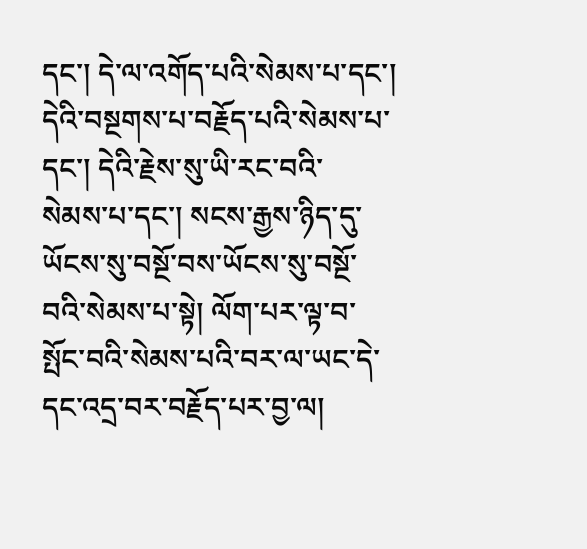དང་། དེ་ལ་འགོད་པའི་སེམས་པ་དང་། དེའི་བསྔགས་པ་བརྗོད་པའི་སེམས་པ་དང་། དེའི་རྗེས་སུ་ཡི་རང་བའི་
སེམས་པ་དང་། སངས་རྒྱས་ཉིད་དུ་ཡོངས་སུ་བསྔོ་བས་ཡོངས་སུ་བསྔོ་བའི་སེམས་པ་སྟེ། ལོག་པར་ལྟ་བ་སྤོང་བའི་སེམས་པའི་བར་ལ་ཡང་དེ་དང་འདྲ་བར་བརྗོད་པར་བྱ་ལ།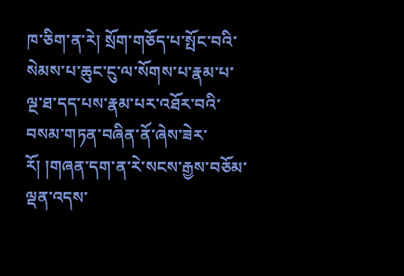ཁ་ཅིག་ན་རེ། སྲོག་གཅོད་པ་སྤོང་བའི་སེམས་པ་ཆུང་ངུ་ལ་སོགས་པ་རྣམ་པ་ལྔ་ཐ་དད་པས་རྣམ་པར་འཐོར་བའི་བསམ་གཏན་བཞིན་ནོ་ཞེས་ཟེར་རོ། །གཞན་དག་ན་རེ་སངས་རྒྱས་བཅོམ་ལྡན་འདས་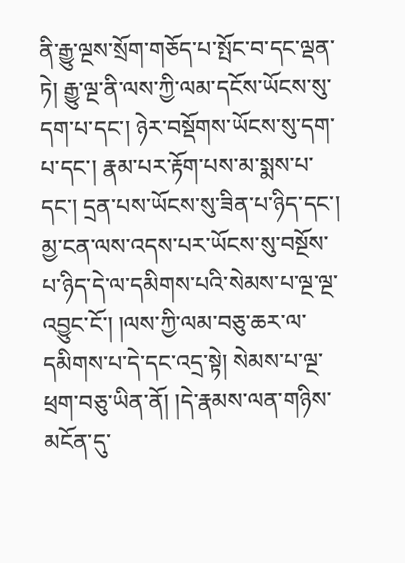ནི་རྒྱུ་ལྔས་སྲོག་གཅོད་པ་སྤོང་བ་དང་ལྡན་ཏེ། རྒྱུ་ལྔ་ནི་ལས་ཀྱི་ལམ་དངོས་ཡོངས་སུ་དག་པ་དང་། ཉེར་བསྡོགས་ཡོངས་སུ་དག་པ་དང་། རྣམ་པར་རྟོག་པས་མ་སྨས་པ་དང་། དྲན་པས་ཡོངས་སུ་ཟིན་པ་ཉིད་དང་། མྱ་ངན་ལས་འདས་པར་ཡོངས་སུ་བསྔོས་པ་ཉིད་དེ་ལ་དམིགས་པའི་སེམས་པ་ལྔ་ལྔ་འབྱུང་ངོ་། །ལས་ཀྱི་ལམ་བཅུ་ཆར་ལ་དམིགས་པ་དེ་དང་འདྲ་སྟེ། སེམས་པ་ལྔ་ཕྲག་བཅུ་ཡིན་ནོ། །དེ་རྣམས་ལན་གཉིས་མངོན་དུ་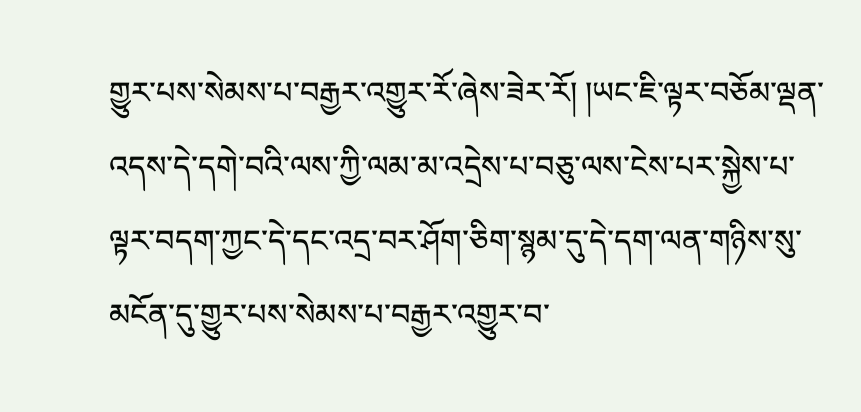གྱུར་པས་སེམས་པ་བརྒྱར་འགྱུར་རོ་ཞེས་ཟེར་རོ། །ཡང་ཇི་ལྟར་བཅོམ་ལྡན་འདས་དེ་དགེ་བའི་ལས་ཀྱི་ལམ་མ་འདྲེས་པ་བཅུ་ལས་ངེས་པར་སྐྱེས་པ་ལྟར་བདག་ཀྱང་དེ་དང་འདྲ་བར་ཤོག་ཅིག་སྙམ་དུ་དེ་དག་ལན་གཉིས་སུ་མངོན་དུ་གྱུར་པས་སེམས་པ་བརྒྱར་འགྱུར་བ་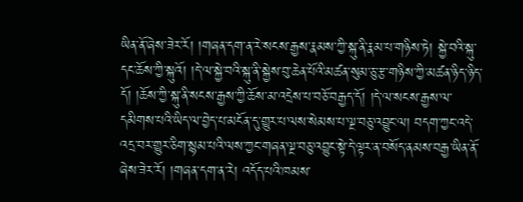ཡིན་ནོ་ཞེས་ཟེར་རོ། །གཞན་དག་ན་རེ་སངས་རྒྱས་རྣམས་ཀྱི་སྐུ་ནི་རྣམ་པ་གཉིས་ཏེ། སྐྱེ་བའི་སྐུ་དང་ཆོས་ཀྱི་སྐུའོ། །དེ་ལ་སྐྱེ་བའི་སྐུ་ནི་སྐྱེས་བུ་ཆེན་པོའི་མཚན་སུམ་ཅུ་རྩ་གཉིས་ཀྱི་མཚན་ཉིད་ཉིད་དོ། །ཆོས་ཀྱི་སྐུ་ནི་སངས་རྒྱས་ཀྱི་ཆོས་མ་འདྲེས་པ་བཅོ་བརྒྱད་དོ། །དེ་ལ་སངས་རྒྱས་ལ་དམིགས་པའི་ཡིད་ལ་བྱེད་པ་མངོན་དུ་གྱུར་པ་ལས་སེམས་པ་ལྔ་བཅུ་འབྱུང་ལ། བདག་ཀྱང་འདེ་འདྲ་བར་གྱུར་ཅིག་སྙམ་པའི་ལས་ཀྱང་གཞན་ལྔ་བཅུ་འབྱུང་སྟེ་དེ་ལྟར་ན་བསོད་ནམས་བརྒྱ་ཡིན་ནོ་ཞེས་ཟེར་རོ། །གཞན་དག་ན་རེ། འདོད་པའི་ཁམས་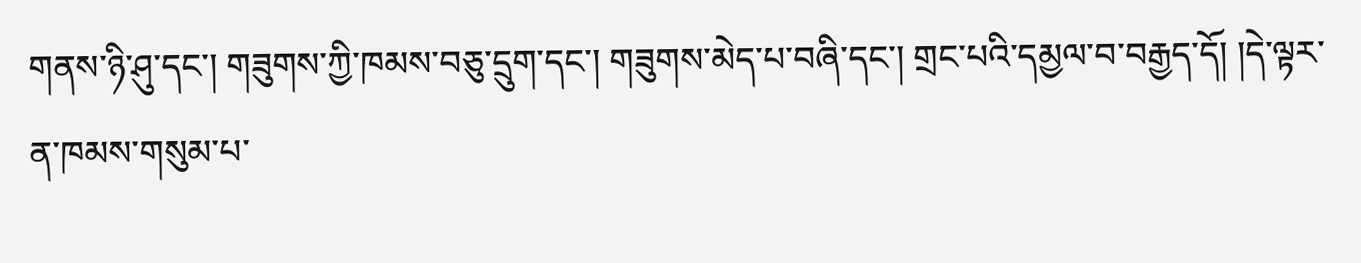གནས་ཉི་ཤུ་དང་། གཟུགས་ཀྱི་ཁམས་བཅུ་དྲུག་དང་། གཟུགས་མེད་པ་བཞི་དང་། གྲང་པའི་དམྱལ་བ་བརྒྱད་དོ། །དེ་ལྟར་ན་ཁམས་གསུམ་པ་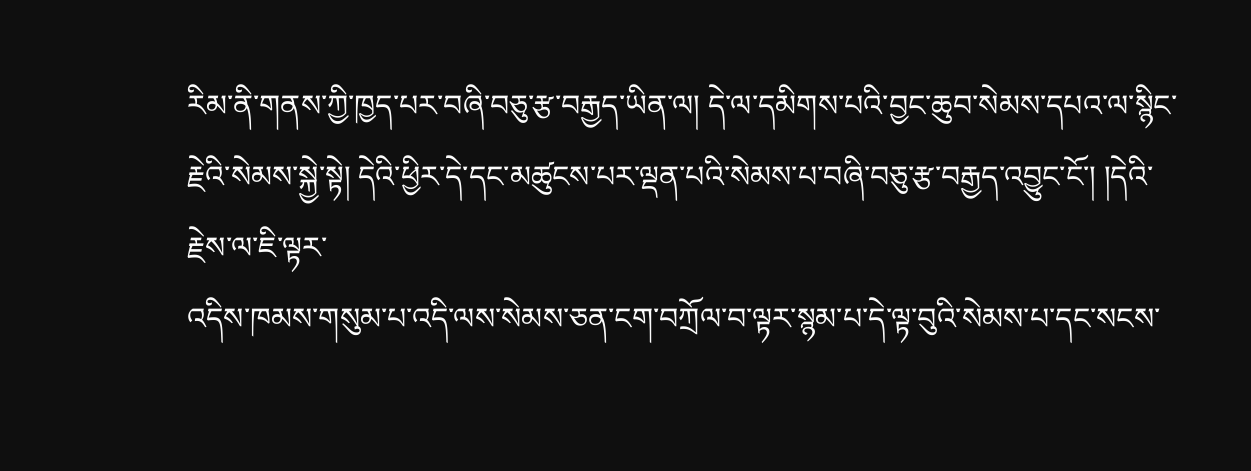རིམ་ནི་གནས་ཀྱི་ཁྱད་པར་བཞི་བཅུ་རྩ་བརྒྱད་ཡིན་ལ། དེ་ལ་དམིགས་པའི་བྱང་ཆུབ་སེམས་དཔའ་ལ་སྙིང་རྗེའི་སེམས་སྐྱེ་སྟེ། དེའི་ཕྱིར་དེ་དང་མཚུངས་པར་ལྡན་པའི་སེམས་པ་བཞི་བཅུ་རྩ་བརྒྱད་འབྱུང་ངོ་། །དེའི་རྗེས་ལ་ཇི་ལྟར་
འདིས་ཁམས་གསུམ་པ་འདི་ལས་སེམས་ཅན་ངག་བཀྲོལ་བ་ལྟར་སྙམ་པ་དེ་ལྟ་བུའི་སེམས་པ་དང་སངས་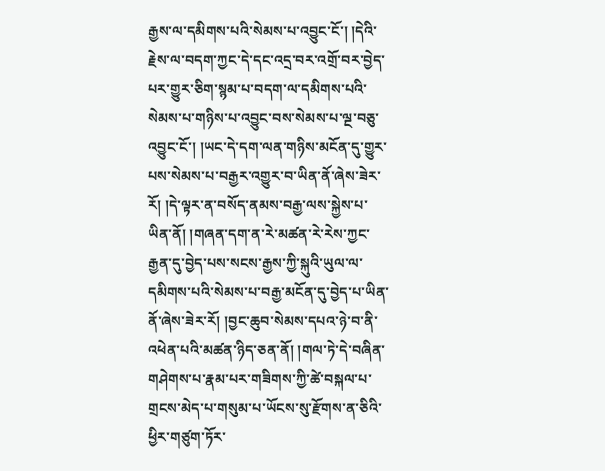རྒྱས་ལ་དམིགས་པའི་སེམས་པ་འབྱུང་ངོ་། །དེའི་རྗེས་ལ་བདག་ཀྱང་དེ་དང་འདྲ་བར་འགྲོ་བར་བྱེད་པར་གྱུར་ཅིག་སྙམ་པ་བདག་ལ་དམིགས་པའི་སེམས་པ་གཉིས་པ་འབྱུང་བས་སེམས་པ་ལྔ་བཅུ་འབྱུང་ངོ་། །ཡང་དེ་དག་ལན་གཉིས་མངོན་དུ་གྱུར་པས་སེམས་པ་བརྒྱར་འགྱུར་བ་ཡིན་ནོ་ཞེས་ཟེར་རོ། །དེ་ལྟར་ན་བསོད་ནམས་བརྒྱ་ལས་སྐྱེས་པ་ཡིན་ནོ། །གཞན་དག་ན་རེ་མཚན་རེ་རེས་ཀྱང་རྒྱན་དུ་བྱེད་པས་སངས་རྒྱས་ཀྱི་སྐུའི་ཡུལ་ལ་དམིགས་པའི་སེམས་པ་བརྒྱ་མངོན་དུ་བྱེད་པ་ཡིན་ནོ་ཞེས་ཟེར་རོ། །བྱང་ཆུབ་སེམས་དཔའ་ཉེ་བ་ནི་འཕེན་པའི་མཚན་ཉིད་ཅན་ནོ། །གལ་ཏེ་དེ་བཞིན་གཤེགས་པ་རྣམ་པར་གཟིགས་ཀྱི་ཚེ་བསྐལ་པ་གྲངས་མེད་པ་གསུམ་པ་ཡོངས་སུ་རྫོགས་ན་ཅིའི་ཕྱིར་གཙུག་ཏོར་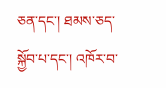ཅན་དང་། ཐམས་ཅད་སྐྱོབ་པ་དང་། འཁོར་བ་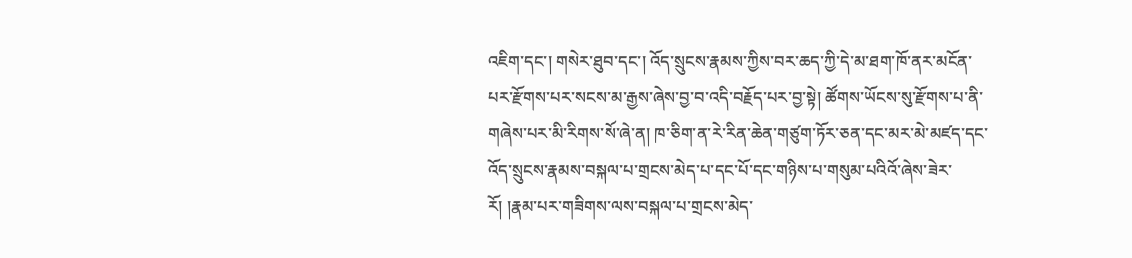འཇིག་དང་། གསེར་ཐུབ་དང་། འོད་སྲུངས་རྣམས་ཀྱིས་བར་ཆད་ཀྱི་དེ་མ་ཐག་ཁོ་ནར་མངོན་པར་རྫོགས་པར་སངས་མ་རྒྱས་ཞེས་བྱ་བ་འདི་བརྗོད་པར་བྱ་སྟེ། ཚོགས་ཡོངས་སུ་རྫོགས་པ་ནི་གཞེས་པར་མི་རིགས་སོ་ཞེ་ན། ཁ་ཅིག་ན་རེ་རིན་ཆེན་གཙུག་ཏོར་ཅན་དང་མར་མེ་མཛད་དང་འོད་སྲུངས་རྣམས་བསྐལ་པ་གྲངས་མེད་པ་དང་པོ་དང་གཉིས་པ་གསུམ་པའིའོ་ཞེས་ཟེར་རོ། །རྣམ་པར་གཟིགས་ལས་བསྐལ་པ་གྲངས་མེད་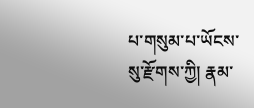པ་གསུམ་པ་ཡོངས་སུ་རྫོགས་ཀྱི། རྣམ་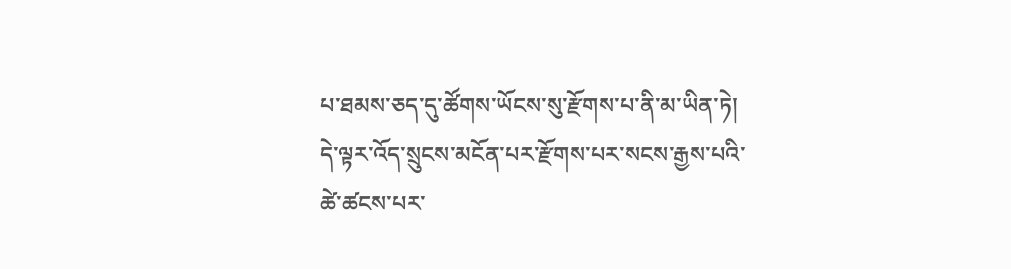པ་ཐམས་ཅད་དུ་ཚོགས་ཡོངས་སུ་རྫོགས་པ་ནི་མ་ཡིན་ཏེ། དེ་ལྟར་འོད་སྲུངས་མངོན་པར་རྫོགས་པར་སངས་རྒྱས་པའི་ཚེ་ཚངས་པར་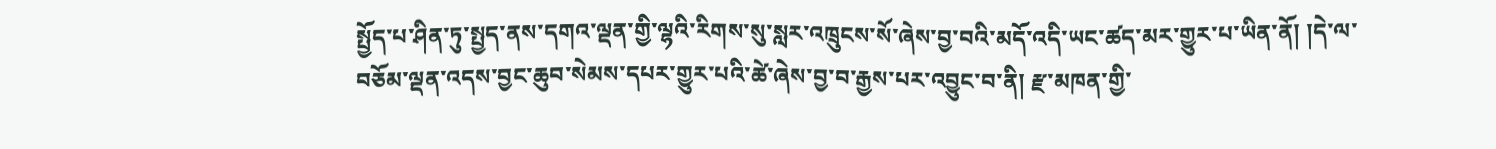སྤྱོད་པ་ཤིན་ཏུ་སྤྱད་ནས་དགའ་ལྡན་གྱི་ལྷའི་རིགས་སུ་སླར་འཁྲུངས་སོ་ཞེས་བྱ་བའི་མདོ་འདི་ཡང་ཚད་མར་གྱུར་པ་ཡིན་ནོ། །དེ་ལ་བཅོམ་ལྡན་འདས་བྱང་ཆུབ་སེམས་དཔར་གྱུར་པའི་ཚེ་ཞེས་བྱ་བ་རྒྱས་པར་འབྱུང་བ་ནི། རྫ་མཁན་གྱི་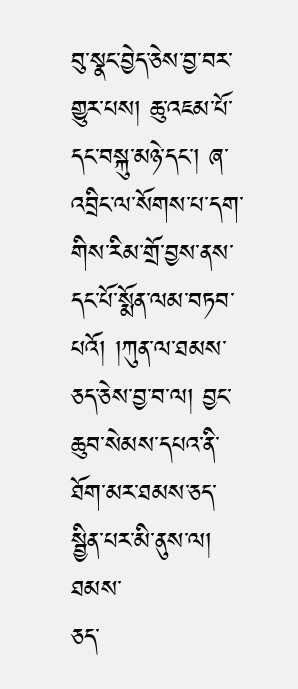བུ་སྣང་བྱེད་ཅེས་བྱ་བར་གྱུར་པས། ཆུ་འཇམ་པོ་དང་བསྐུ་མཉེ་དང་། ཞ་འབྲིང་ལ་སོགས་པ་དག་གིས་རིམ་གྲོ་བྱས་ནས་དང་པོ་སྨོན་ལམ་བཏབ་པའོ། །ཀུན་ལ་ཐམས་ཅད་ཅེས་བྱ་བ་ལ། བྱང་ཆུབ་སེམས་དཔའ་ནི་ཐོག་མར་ཐམས་ཅད་སྦྱིན་པར་མི་ནུས་ལ། ཐམས་
ཅད་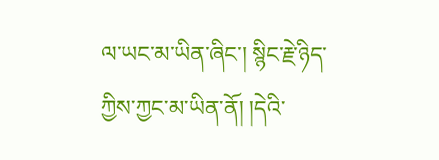ལ་ཡང་མ་ཡིན་ཞིང་། སྙིང་རྗེ་ཉིད་ཀྱིས་ཀྱང་མ་ཡིན་ནོ། །དེའི་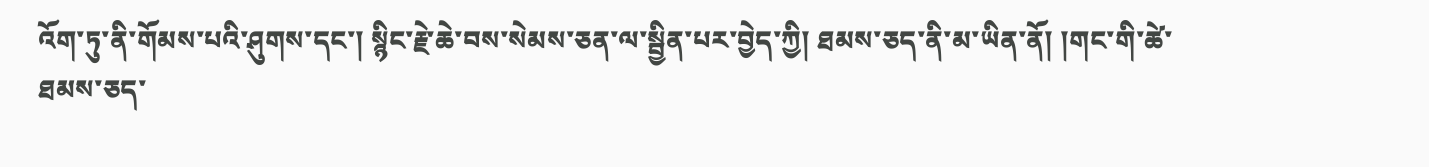འོག་ཏུ་ནི་གོམས་པའི་ཤུགས་དང་། སྙིང་རྗེ་ཆེ་བས་སེམས་ཅན་ལ་སྦྱིན་པར་བྱེད་ཀྱི། ཐམས་ཅད་ནི་མ་ཡིན་ནོ། །གང་གི་ཚེ་ཐམས་ཅད་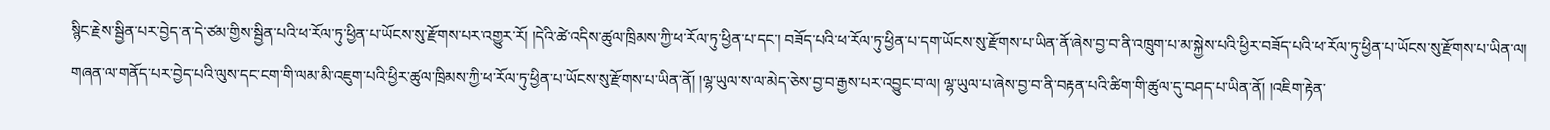སྙིང་རྗེས་སྦྱིན་པར་བྱེད་ན་དེ་ཙམ་གྱིས་སྦྱིན་པའི་ཕ་རོལ་ཏུ་ཕྱིན་པ་ཡོངས་སུ་རྫོགས་པར་འགྱུར་རོ། །དེའི་ཚེ་འདིས་ཚུལ་ཁྲིམས་ཀྱི་ཕ་རོལ་ཏུ་ཕྱིན་པ་དང་། བཟོད་པའི་ཕ་རོལ་ཏུ་ཕྱིན་པ་དག་ཡོངས་སུ་རྫོགས་པ་ཡིན་ནོ་ཞེས་བྱ་བ་ནི་འཁྲུག་པ་མ་སྐྱེས་པའི་ཕྱིར་བཟོད་པའི་ཕ་རོལ་ཏུ་ཕྱིན་པ་ཡོངས་སུ་རྫོགས་པ་ཡིན་ལ། གཞན་ལ་གནོད་པར་བྱེད་པའི་ལུས་དང་ངག་གི་ལམ་མི་འཇུག་པའི་ཕྱིར་ཚུལ་ཁྲིམས་ཀྱི་ཕ་རོལ་ཏུ་ཕྱིན་པ་ཡོངས་སུ་རྫོགས་པ་ཡིན་ནོ། །ལྷ་ཡུལ་ས་ལ་མེད་ཅེས་བྱ་བ་རྒྱས་པར་འབྱུང་བ་ལ། ལྷ་ཡུལ་པ་ཞེས་བྱ་བ་ནི་བརྟན་པའི་ཚིག་གི་ཚུལ་དུ་བཤད་པ་ཡིན་ནོ། །འཇིག་རྟེན་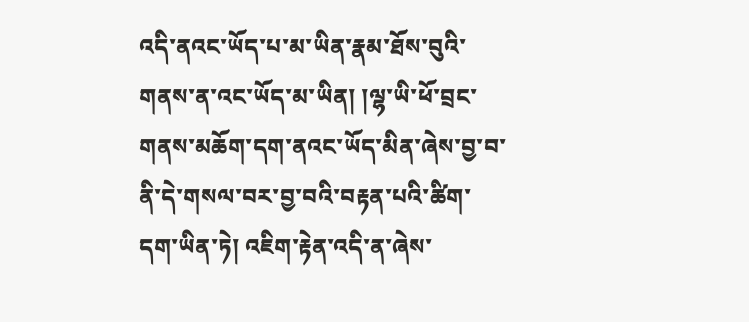འདི་ནའང་ཡོད་པ་མ་ཡིན་རྣམ་ཐོས་བུའི་གནས་ན་འང་ཡོད་མ་ཡིན། །ལྷ་ཡི་ཕོ་བྲང་གནས་མཆོག་དག་ནའང་ཡོད་མིན་ཞེས་བྱ་བ་ནི་དེ་གསལ་བར་བྱ་བའི་བརྟན་པའི་ཚིག་དག་ཡིན་ཏེ། འཇིག་རྟེན་འདི་ན་ཞེས་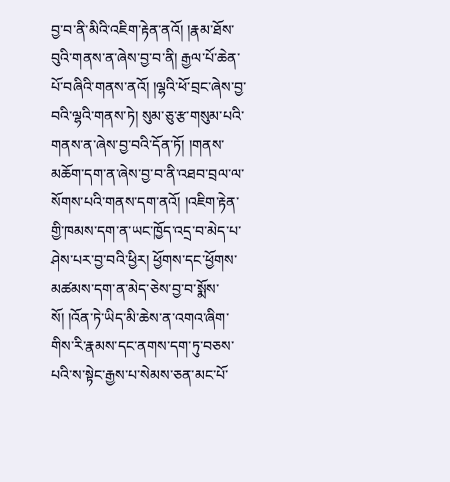བྱ་བ་ནི་མིའི་འཇིག་རྟེན་ནའོ། །རྣམ་ཐོས་བུའི་གནས་ན་ཞེས་བྱ་བ་ནི། རྒྱལ་པོ་ཆེན་པོ་བཞིའི་གནས་ནའོ། །ལྷའི་ཕོ་བྲང་ཞེས་བྱ་བའི་ལྷའི་གནས་ཏེ། སུམ་ཅུ་རྩ་གསུམ་པའི་གནས་ན་ཞེས་བྱ་བའི་དོན་ཏོ། །གནས་མཆོག་དག་ན་ཞེས་བྱ་བ་ནི་འཐབ་བྲལ་ལ་སོགས་པའི་གནས་དག་ནའོ། །འཇིག་རྟེན་གྱི་ཁམས་དག་ན་ཡང་ཁྱོད་འདྲ་བ་མེད་པ་ཤེས་པར་བྱ་བའི་ཕྱིར། ཕྱོགས་དང་ཕྱོགས་མཚམས་དག་ན་མེད་ཅེས་བྱ་བ་སྨོས་སོ། །འོན་ཏེ་ཡིད་མི་ཆེས་ན་འགའ་ཞིག་གིས་རི་རྣམས་དང་ནགས་དག་ཏུ་བཅས་པའི་ས་སྟེང་རྒྱས་པ་སེམས་ཅན་མང་པོ་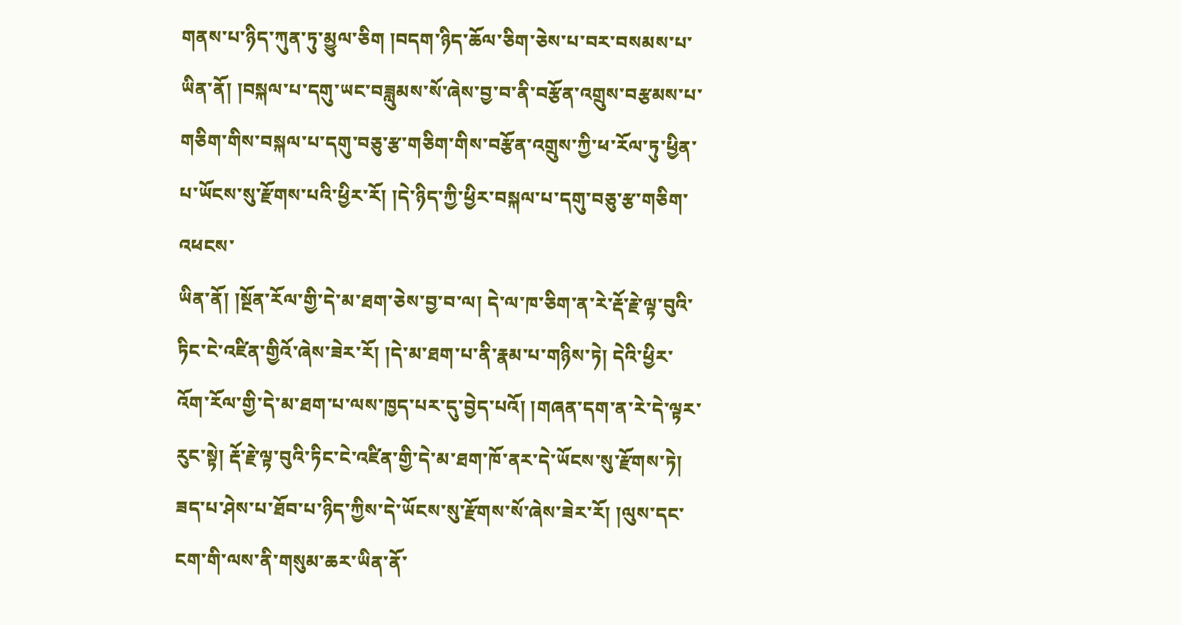གནས་པ་ཉིད་ཀུན་ཏུ་མྱུལ་ཅིག །བདག་ཉིད་ཆོལ་ཅིག་ཅེས་པ་བར་བསམས་པ་ཡིན་ནོ། །བསྐལ་པ་དགུ་ཡང་བཟླུམས་སོ་ཞེས་བྱ་བ་ནི་བརྩོན་འགྲུས་བརྩམས་པ་གཅིག་གིས་བསྐལ་པ་དགུ་བཅུ་རྩ་གཅིག་གིས་བརྩོན་འགྲུས་ཀྱི་ཕ་རོལ་ཏུ་ཕྱིན་པ་ཡོངས་སུ་རྫོགས་པའི་ཕྱིར་རོ། །དེ་ཉིད་ཀྱི་ཕྱིར་བསྐལ་པ་དགུ་བཅུ་རྩ་གཅིག་འཕངས་
ཡིན་ནོ། །སྔོན་རོལ་གྱི་དེ་མ་ཐག་ཅེས་བྱ་བ་ལ། དེ་ལ་ཁ་ཅིག་ན་རེ་རྡོ་རྗེ་ལྟ་བུའི་ཏིང་ངེ་འཛིན་གྱིའོ་ཞེས་ཟེར་རོ། །དེ་མ་ཐག་པ་ནི་རྣམ་པ་གཉིས་ཏེ། དེའི་ཕྱིར་འོག་རོལ་གྱི་དེ་མ་ཐག་པ་ལས་ཁྱད་པར་དུ་བྱེད་པའོ། །གཞན་དག་ན་རེ་དེ་ལྟར་རུང་སྟེ། རྡོ་རྗེ་ལྟ་བུའི་ཏིང་ངེ་འཛིན་གྱི་དེ་མ་ཐག་ཁོ་ནར་དེ་ཡོངས་སུ་རྫོགས་ཏེ། ཟད་པ་ཤེས་པ་ཐོབ་པ་ཉིད་ཀྱིས་དེ་ཡོངས་སུ་རྫོགས་སོ་ཞེས་ཟེར་རོ། །ལུས་དང་ངག་གི་ལས་ནི་གསུམ་ཆར་ཡིན་ནོ་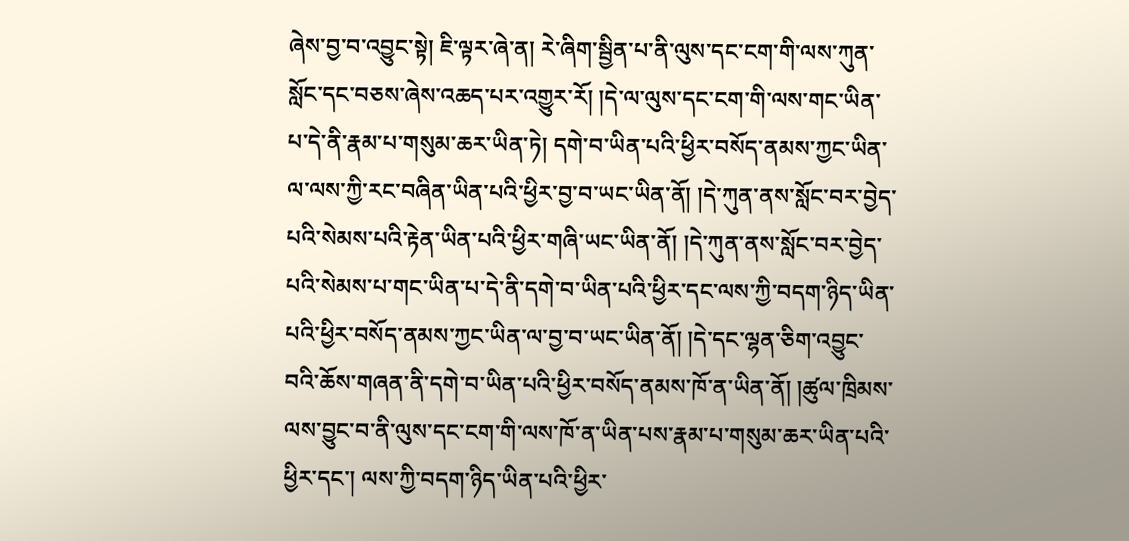ཞེས་བྱ་བ་འབྱུང་སྟེ། ཇི་ལྟར་ཞེ་ན། རེ་ཞིག་སྦྱིན་པ་ནི་ལུས་དང་ངག་གི་ལས་ཀུན་སློང་དང་བཅས་ཞེས་འཆད་པར་འགྱུར་རོ། །དེ་ལ་ལུས་དང་ངག་གི་ལས་གང་ཡིན་པ་དེ་ནི་རྣམ་པ་གསུམ་ཆར་ཡིན་ཏེ། དགེ་བ་ཡིན་པའི་ཕྱིར་བསོད་ནམས་ཀྱང་ཡིན་ལ་ལས་ཀྱི་རང་བཞིན་ཡིན་པའི་ཕྱིར་བྱ་བ་ཡང་ཡིན་ནོ། །དེ་ཀུན་ནས་སློང་བར་བྱེད་པའི་སེམས་པའི་རྟེན་ཡིན་པའི་ཕྱིར་གཞི་ཡང་ཡིན་ནོ། །དེ་ཀུན་ནས་སློང་བར་བྱེད་པའི་སེམས་པ་གང་ཡིན་པ་དེ་ནི་དགེ་བ་ཡིན་པའི་ཕྱིར་དང་ལས་ཀྱི་བདག་ཉིད་ཡིན་པའི་ཕྱིར་བསོད་ནམས་ཀྱང་ཡིན་ལ་བྱ་བ་ཡང་ཡིན་ནོ། །དེ་དང་ལྷན་ཅིག་འབྱུང་བའི་ཆོས་གཞན་ནི་དགེ་བ་ཡིན་པའི་ཕྱིར་བསོད་ནམས་ཁོ་ན་ཡིན་ནོ། །ཚུལ་ཁྲིམས་ལས་བྱུང་བ་ནི་ལུས་དང་ངག་གི་ལས་ཁོ་ན་ཡིན་པས་རྣམ་པ་གསུམ་ཆར་ཡིན་པའི་ཕྱིར་དང་། ལས་ཀྱི་བདག་ཉིད་ཡིན་པའི་ཕྱིར་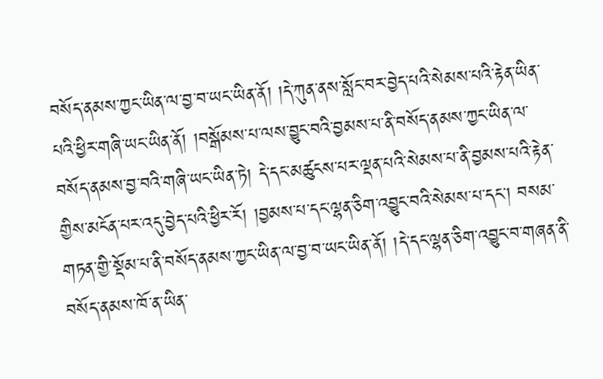བསོད་ནམས་ཀྱང་ཡིན་ལ་བྱ་བ་ཡང་ཡིན་ནོ། །དེ་ཀུན་ནས་སློང་བར་བྱེད་པའི་སེམས་པའི་རྟེན་ཡིན་པའི་ཕྱིར་གཞི་ཡང་ཡིན་ནོ། །བསྒོམས་པ་ལས་བྱུང་བའི་བྱམས་པ་ནི་བསོད་ནམས་ཀྱང་ཡིན་ལ་བསོད་ནམས་བྱ་བའི་གཞི་ཡང་ཡིན་ཏེ། དེ་དང་མཚུངས་པར་ལྡན་པའི་སེམས་པ་ནི་བྱམས་པའི་རྟེན་གྱིས་མངོན་པར་འདུ་བྱེད་པའི་ཕྱིར་རོ། །བྱམས་པ་དང་ལྷན་ཅིག་འབྱུང་བའི་སེམས་པ་དང་། བསམ་གཏན་གྱི་སྡོམ་པ་ནི་བསོད་ནམས་ཀྱང་ཡིན་ལ་བྱ་བ་ཡང་ཡིན་ནོ། །དེ་དང་ལྷན་ཅིག་འབྱུང་བ་གཞན་ནི་བསོད་ནམས་ཁོ་ན་ཡིན་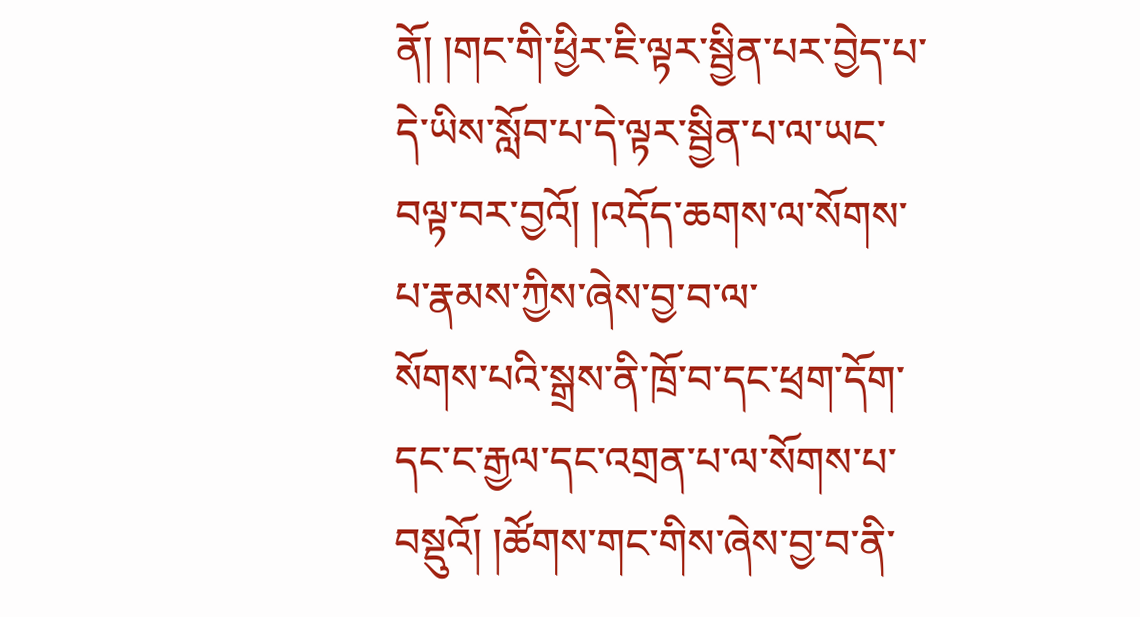ནོ། །གང་གི་ཕྱིར་ཇི་ལྟར་སྦྱིན་པར་བྱེད་པ་དེ་ཡིས་སློབ་པ་དེ་ལྟར་སྦྱིན་པ་ལ་ཡང་བལྟ་བར་བྱའོ། །འདོད་ཆགས་ལ་སོགས་པ་རྣམས་ཀྱིས་ཞེས་བྱ་བ་ལ་
སོགས་པའི་སྒྲས་ནི་ཁྲོ་བ་དང་ཕྲག་དོག་དང་ང་རྒྱལ་དང་འགྲན་པ་ལ་སོགས་པ་བསྡུའོ། །ཚོགས་གང་གིས་ཞེས་བྱ་བ་ནི་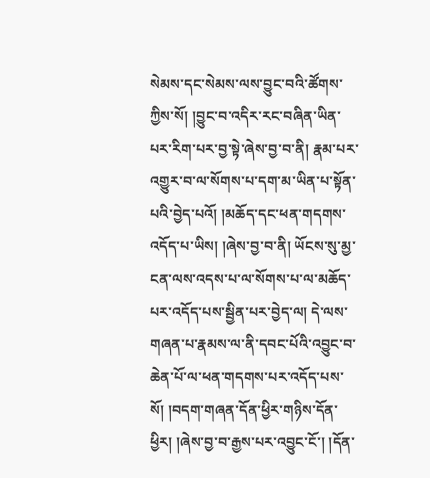སེམས་དང་སེམས་ལས་བྱུང་བའི་ཚོགས་ཀྱིས་སོ། །བྱུང་བ་འདིར་རང་བཞིན་ཡིན་པར་རིག་པར་བྱ་སྟེ་ཞེས་བྱ་བ་ནི། རྣམ་པར་འགྱུར་བ་ལ་སོགས་པ་དག་མ་ཡིན་པ་སྟོན་པའི་བྱེད་པའོ། །མཆོད་དང་ཕན་གདགས་འདོད་པ་ཡིས། །ཞེས་བྱ་བ་ནི། ཡོངས་སུ་མྱ་ངན་ལས་འདས་པ་ལ་སོགས་པ་ལ་མཆོད་པར་འདོད་པས་སྦྱིན་པར་བྱེད་ལ། དེ་ལས་གཞན་པ་རྣམས་ལ་ནི་དབང་པོའི་འབྱུང་བ་ཆེན་པོ་ལ་ཕན་གདགས་པར་འདོད་པས་སོ། །བདག་གཞན་དོན་ཕྱིར་གཉིས་དོན་ཕྱིར། །ཞེས་བྱ་བ་རྒྱས་པར་འབྱུང་ངོ་། །དོན་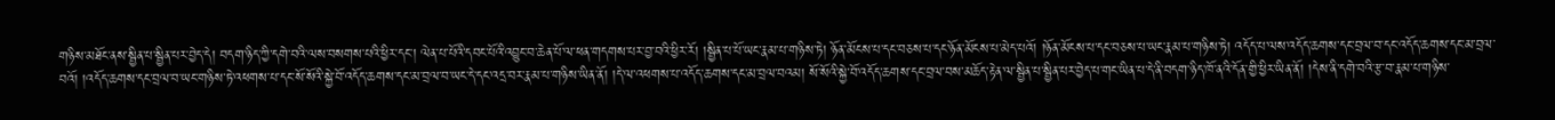གཉིས་མཐོང་ནས་སྦྱིན་པ་སྦྱིན་པར་བྱེད་དེ། བདག་ཉིད་ཀྱི་དགེ་བའི་ལས་བསགས་པའི་ཕྱིར་དང་། ལེན་པ་པོའི་དབང་པོའི་འབྱུང་བ་ཆེན་པོ་ལ་ཕན་གདགས་པར་བྱ་བའི་ཕྱིར་རོ། །སྦྱིན་པ་པོ་ཡང་རྣམ་པ་གཉིས་ཏེ། ཉོན་མོངས་པ་དང་བཅས་པ་དང་ཉོན་མོངས་པ་མེད་པའོ། །ཉོན་མོངས་པ་དང་བཅས་པ་ཡང་རྣམ་པ་གཉིས་ཏེ། འདོད་པ་ལས་འདོད་ཆགས་དང་བྲལ་བ་དང་འདོད་ཆགས་དང་མ་བྲལ་བའོ། །འདོད་ཆགས་དང་བྲལ་བ་ཡང་གཉིས་ཏེ་འཕགས་པ་དང་སོ་སོའི་སྐྱེ་བོ་འདོད་ཆགས་དང་མ་བྲལ་བ་ཡང་དེ་དང་འདྲ་བར་རྣམ་པ་གཉིས་ཡིན་ནོ། །དེ་ལ་འཕགས་པ་འདོད་ཆགས་དང་མ་བྲལ་བའམ། སོ་སོའི་སྐྱེ་བོ་འདོད་ཆགས་དང་བྲལ་བས་མཆོད་རྟེན་ལ་སྦྱིན་པ་སྦྱིན་པར་བྱེད་པ་གང་ཡིན་པ་དེ་ནི་བདག་ཉིད་ཁོ་ནའི་དོན་གྱི་ཕྱིར་ཡིན་ནོ། །དེས་ནི་དགེ་བའི་རྩ་བ་རྣམ་པ་གཉིས་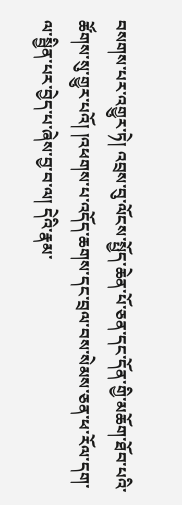བསགས་པར་འགྱུར་ཏེ། འབྲས་བུ་ལོངས་སྤྱོད་ཆེན་པོ་ཅན་དང་དོན་གྱི་མཆོག་ཐོབ་པའི་ཚོགས་སུ་གྱུར་པའོ། །འཕགས་པ་འདོད་ཆགས་དང་བྲལ་བས་སེམས་ཅན་ཕ་རོལ་དག་ལ་སྦྱིན་པར་བྱེད་པ་ཞེས་བྱ་བ་ལ། དེའི་རྣམ་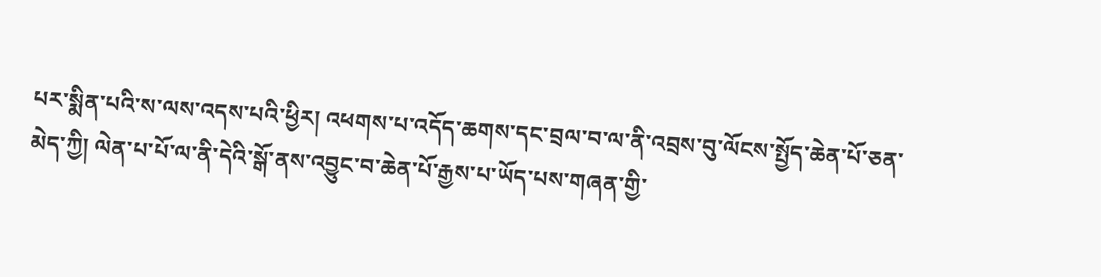པར་སྨིན་པའི་ས་ལས་འདས་པའི་ཕྱིར། འཕགས་པ་འདོད་ཆགས་དང་བྲལ་བ་ལ་ནི་འབྲས་བུ་ལོངས་སྤྱོད་ཆེན་པོ་ཅན་མེད་ཀྱི། ལེན་པ་པོ་ལ་ནི་དེའི་སྒོ་ནས་འབྱུང་བ་ཆེན་པོ་རྒྱས་པ་ཡོད་པས་གཞན་གྱི་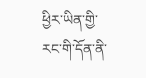ཕྱིར་ཡིན་གྱི་རང་གི་དོན་ནི་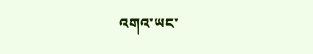འགའ་ཡང་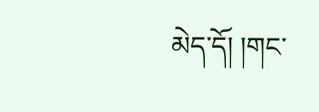མེད་དོ། །གང་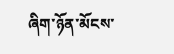ཞིག་ཉོན་མོངས་